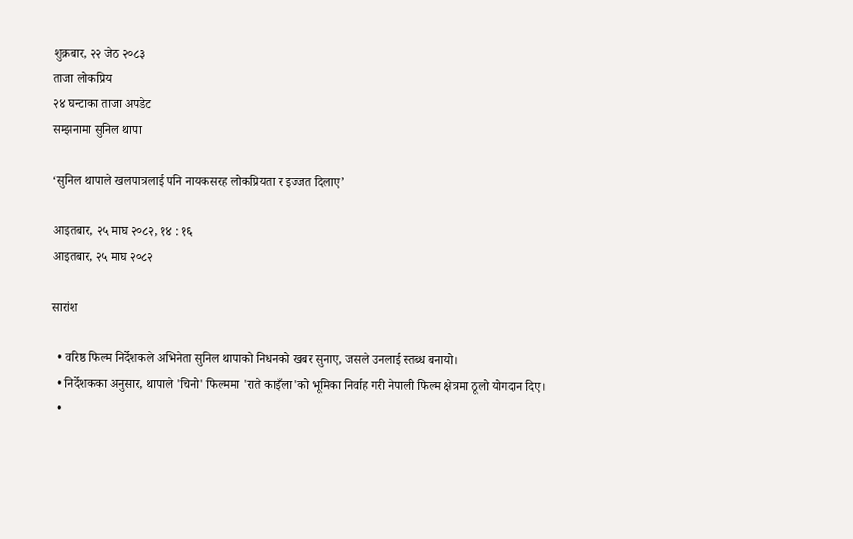शुक्रबार, २२ जेठ २०८३
ताजा लोकप्रिय
२४ घन्टाका ताजा अपडेट
सम्झनामा सुनिल थापा

‘सुनिल थापाले खलपात्रलाई पनि नायकसरह लोकप्रियता र इज्जत दिलाए’

आइतबार, २५ माघ २०८२, १४ : १६
आइतबार, २५ माघ २०८२

सारांश

  • वरिष्ठ फिल्म निर्देशकले अभिनेता सुनिल थापाको निधनको खबर सुनाए, जसले उनलाई स्तब्ध बनायो।
  • निर्देशकका अनुसार, थापाले 'चिनो' फिल्ममा 'राते काइँला'को भूमिका निर्वाह गरी नेपाली फिल्म क्षेत्रमा ठूलो योगदान दिए।
  •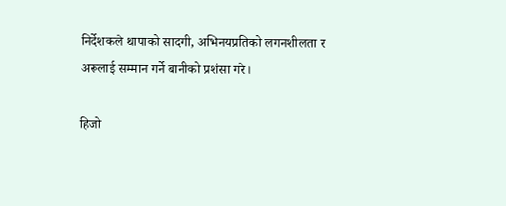निर्देशकले थापाको सादगी, अभिनयप्रतिको लगनशीलता र अरूलाई सम्मान गर्ने बानीको प्रशंसा गरे।

हिजो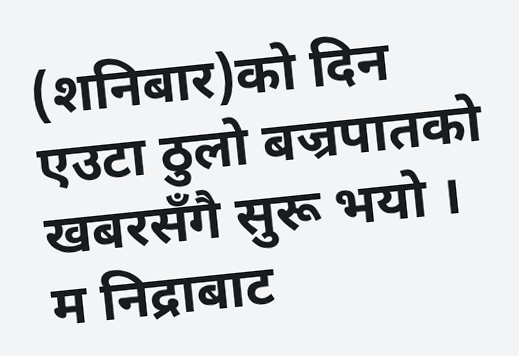(शनिबार)को दिन एउटा ठुलो बज्रपातको खबरसँगै सुरू भयो । म निद्राबाट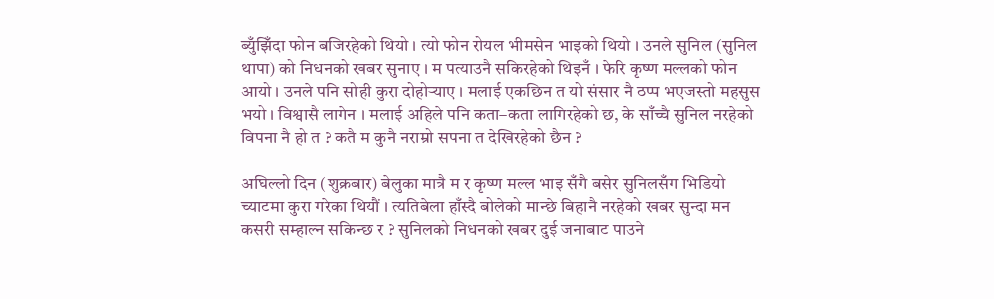ब्युँझिँदा फोन बजिरहेको थियो । त्यो फोन रोयल भीमसेन भाइको थियो । उनले सुनिल (सुनिल थापा) को निधनको खबर सुनाए । म पत्याउनै सकिरहेको थिइनँ । फेरि कृष्ण मल्लको फोन आयो । उनले पनि सोही कुरा दोहोर्‍याए । मलाई एकछिन त यो संसार नै ठप्प भएजस्तो महसुस भयो । विश्वासै लागेन । मलाई अहिले पनि कता–कता लागिरहेको छ, के साँच्चै सुनिल नरहेको विपना नै हो त ? कतै म कुनै नराम्रो सपना त देखिरहेको छैन ?

अघिल्लो दिन (शुक्रबार) बेलुका मात्रै म र कृष्ण मल्ल भाइ सँगै बसेर सुनिलसँग भिडियो च्याटमा कुरा गरेका थियौं । त्यतिबेला हाँस्दै बोलेको मान्छे बिहानै नरहेको खबर सुन्दा मन कसरी सम्हाल्न सकिन्छ र ? सुनिलको निधनको खबर दुई जनाबाट पाउने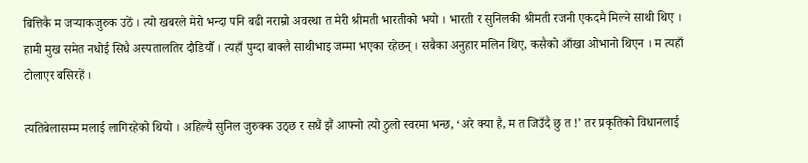बित्तिकै म जर्‍याकजुरुक उठें । त्यो खबरले मेरो भन्दा पनि बढी नराम्रो अवस्था त मेरी श्रीमती भारतीको भयो । भारती र सुनिलकी श्रीमती रजनी एकदमै मिल्ने साथी थिए । हामी मुख समेत नधोई सिधै अस्पतालतिर दौडियौँ । त्यहाँ पुग्दा बाक्लै साथीभाइ जम्मा भएका रहेछन् । सबैका अनुहार मलिन थिए, कसैको आँखा ओभानो थिएन । म त्यहाँ टोलाएर बसिरहें ।

त्यतिबेलासम्म मलाई लागिरहेको थियो । अहिल्यै सुनिल जुरुक्क उठ्छ र सधैं झैं आफ्नो त्यो ठुलो स्वरमा भन्छ, ‘अरे क्या है, म त जिउँदै छु त !’ तर प्रकृतिको विधानलाई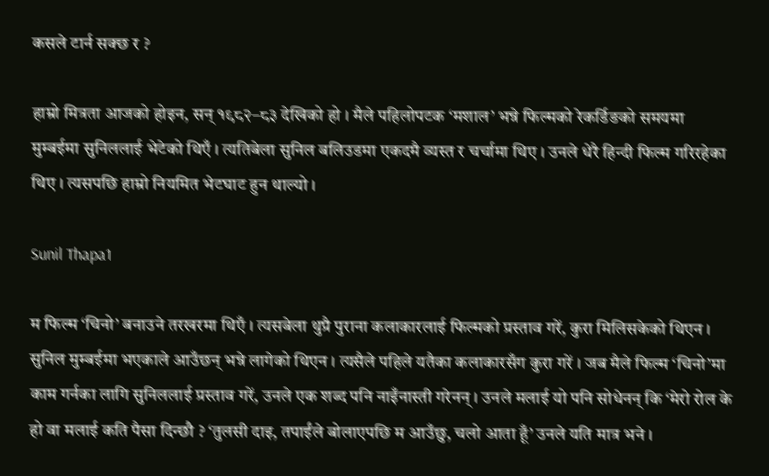कसले टार्न सक्छ र ?

हाम्रो मित्रता आजको होइन, सन् १९८२–८३ देखिको हो । मैले पहिलोपटक ‘मशाल’ भन्ने फिल्मको रेकर्डिङको समयमा मुम्बईमा सुनिललाई भेटेको थिएँ । त्यतिबेला सुनिल बलिउडमा एकदमै व्यस्त र चर्चामा थिए । उनले धेरै हिन्दी फिल्म गरिरहेका थिए । त्यसपछि हाम्रो नियमित भेटघाट हुन थाल्यो ।

Sunil Thapa1

म फिल्म ‘चिनो’ बनाउने तरखरमा थिएँ । त्यसबेला थुप्रै पुराना कलाकारलाई फिल्मको प्रस्ताव गरें, कुरा मिलिसकेको थिएन । सुनिल मुम्बईमा भएकाले आउँछन् भन्ने लागेको थिएन । त्यसैले पहिले यतैका कलाकारसँग कुरा गरें । जब मैले फिल्म ‘चिनो’मा काम गर्नका लागि सुनिललाई प्रस्ताव गरें, उनले एक शब्द पनि नाइँनास्ती गरेनन् । उनले मलाई यो पनि सोधेनन् कि ‘मेरो रोल के हो वा मलाई कति पैसा दिन्छौ ? ‘तुलसी दाइ, तपाईंले बोलाएपछि म आउँछु, चलो आता हूँ’ उनले यति मात्र भने ।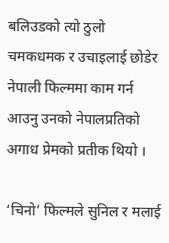बलिउडको त्यो ठुलो चमकधमक र उचाइलाई छोडेर नेपाली फिल्ममा काम गर्न आउनु उनको नेपालप्रतिको अगाध प्रेमको प्रतीक थियो ।

‘चिनो’ फिल्मले सुनिल र मलाई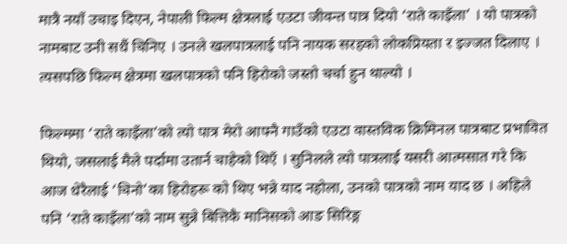मात्रै नयाँ उचाइ दिएन, नेपाली फिल्म क्षेत्रलाई एउटा जीवन्त पात्र दियो ‘राते काइँला’ । यो पात्रको नामबाट उनी सधैं चिनिए । उनले खलपात्रलाई पनि नायक सरहको लोकप्रियता र इज्जत दिलाए । त्यसपछि फिल्म क्षेत्रमा खलपात्रको पनि हिरोको जस्तो चर्चा हुन थाल्यो ।

फिल्ममा ‘राते काइँला’को त्यो पात्र मेरो आफ्नै गाउँको एउटा वास्तविक क्रिमिनल पात्रबाट प्रभावित थियो, जसलाई मैले पर्दामा उतार्न चाहेको थिएँ । सुनिलले त्यो पात्रलाई यसरी आत्मसात गरे कि आज धेरैलाई ‘चिनो’का हिरोहरू को थिए भन्ने याद नहोला, उनको पात्रको नाम याद छ । अहिले पनि ‘राते काइँला’को नाम सुन्ने बित्तिकै मानिसको आङ सिरिङ्ग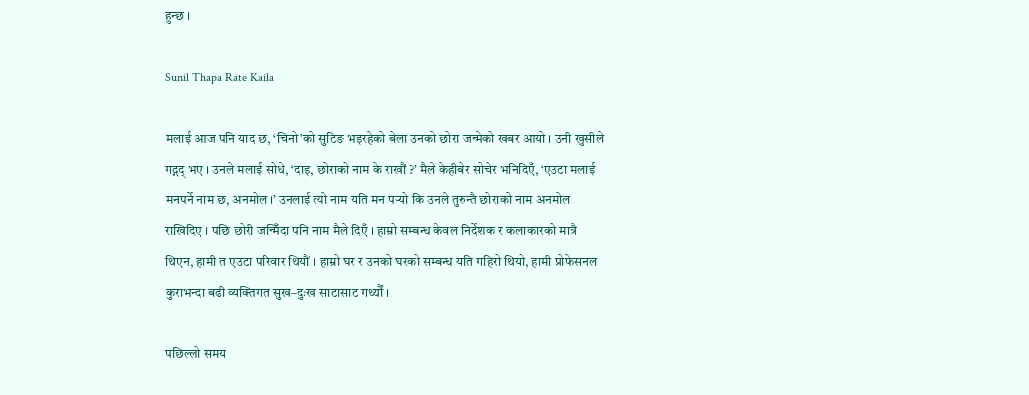हुन्छ ।

Sunil Thapa Rate Kaila

मलाई आज पनि याद छ, ‘चिनो’को सुटिङ भइरहेको बेला उनको छोरा जन्मेको खबर आयो । उनी खुसीले गद्गद् भए । उनले मलाई सोधे, ‘दाइ, छोराको नाम के राखौं ?’ मैले केहीबेर सोचेर भनिदिएँ, ‘एउटा मलाई मनपर्ने नाम छ, अनमोल ।’ उनलाई त्यो नाम यति मन पर्‍यो कि उनले तुरुन्तै छोराको नाम अनमोल राखिदिए । पछि छोरी जन्मिँदा पनि नाम मैले दिएँ । हाम्रो सम्बन्ध केवल निर्देशक र कलाकारको मात्रै थिएन, हामी त एउटा परिवार थियौं । हाम्रो घर र उनको घरको सम्बन्ध यति गहिरो थियो, हामी प्रोफेसनल कुराभन्दा बढी व्यक्तिगत सुख–दुःख साटासाट गर्थ्यौं ।

पछिल्लो समय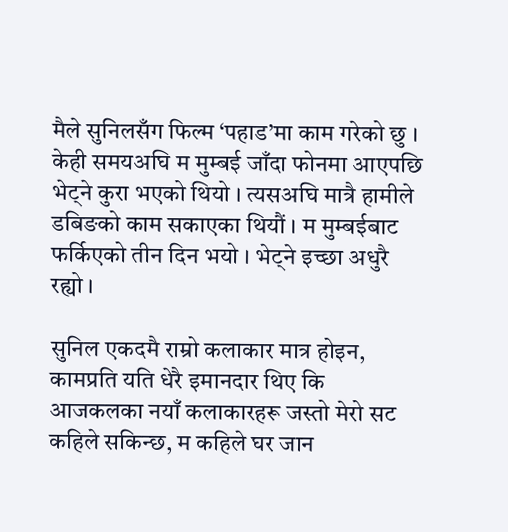मैले सुनिलसँग फिल्म ‘पहाड’मा काम गरेको छु । केही समयअघि म मुम्बई जाँदा फोनमा आएपछि भेट्ने कुरा भएको थियो । त्यसअघि मात्रै हामीले डबिङको काम सकाएका थियौं । म मुम्बईबाट फर्किएको तीन दिन भयो । भेट्ने इच्छा अधुरै रह्यो ।

सुनिल एकदमै राम्रो कलाकार मात्र होइन, कामप्रति यति धेरै इमानदार थिए कि आजकलका नयाँ कलाकारहरू जस्तो मेरो सट कहिले सकिन्छ, म कहिले घर जान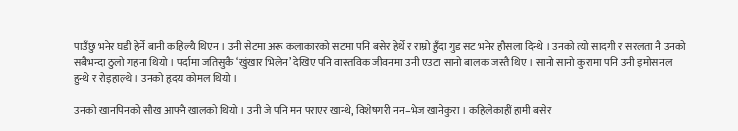पाउँछु भनेर घडी हेर्ने बानी कहिल्यै थिएन । उनी सेटमा अरू कलाकारको सटमा पनि बसेर हेर्थे र राम्रो हुँदा गुड सट भनेर हौसला दिन्थे । उनको त्यो सादगी र सरलता नै उनको सबैभन्दा ठुलो गहना थियो । पर्दामा जतिसुकै ‘खुंखार भिलेन’ देखिए पनि वास्तविक जीवनमा उनी एउटा सानो बालक जस्तै थिए । सानो सानो कुरामा पनि उनी इमोसनल हुन्थे र रोइहाल्थे । उनको हृदय कोमल थियो ।

उनको खानपिनको सौख आफ्नै खालको थियो । उनी जे पनि मन पराएर खान्थे, विशेषगरी नन–भेज खानेकुरा । कहिलेकाहीं हामी बसेर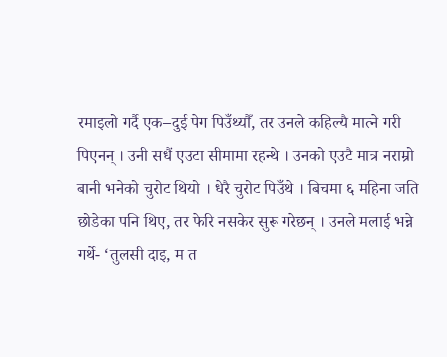रमाइलो गर्दै एक–दुई पेग पिउँथ्यौँ, तर उनले कहिल्यै मात्ने गरी पिएनन् । उनी सधैं एउटा सीमामा रहन्थे । उनको एउटै मात्र नराम्रो बानी भनेको चुरोट थियो । धेरै चुरोट पिउँथे । बिचमा ६ महिना जति छोडेका पनि थिए, तर फेरि नसकेर सुरू गरेछन् । उनले मलाई भन्ने गर्थे- ‘तुलसी दाइ, म त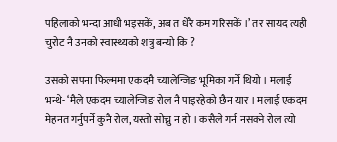पहिलाको भन्दा आधी भइसकें, अब त धेरै कम गरिसकें ।’ तर सायद त्यही चुरोट नै उनको स्वास्थ्यको शत्रु बन्यो कि ?

उसको सपना फिल्ममा एकदमै च्यालेन्जिङ भूमिका गर्ने थियो । मलाई भन्थे- ‘मैले एकदम च्यालेन्जिङ रोल नै पाइरहेको छैन यार । मलाई एकदम मेहनत गर्नुपर्ने कुनै रोल, यस्तो सोच्नु न हो । कसैले गर्न नसक्ने रोल त्यो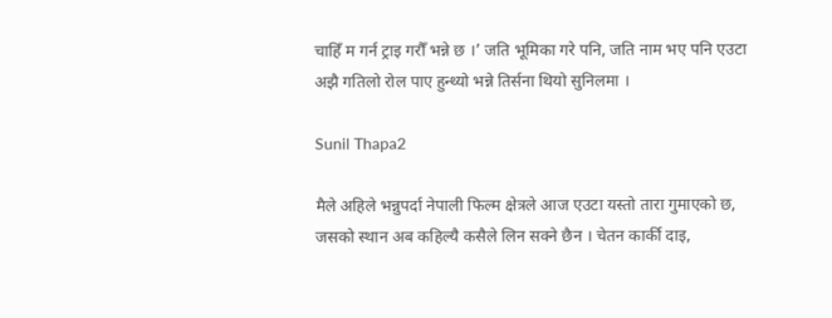चाहिँ म गर्न ट्राइ गरौँ भन्ने छ ।’ जति भूमिका गरे पनि, जति नाम भए पनि एउटा अझै गतिलो रोल पाए हुन्थ्यो भन्ने तिर्सना थियो सुनिलमा ।

Sunil Thapa2

मैले अहिले भन्नुपर्दा नेपाली फिल्म क्षेत्रले आज एउटा यस्तो तारा गुमाएको छ, जसको स्थान अब कहिल्यै कसैले लिन सक्ने छैन । चेतन कार्की दाइ,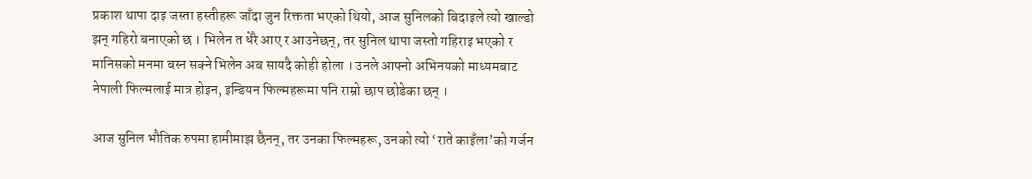प्रकाश थापा दाइ जस्ता हस्तीहरू जाँदा जुन रिक्तता भएको थियो, आज सुनिलको बिदाइले त्यो खाल्डो झन् गहिरो बनाएको छ । भिलेन त धेरै आए र आउनेछन्, तर सुनिल थापा जस्तो गहिराइ भएको र मानिसको मनमा बस्न सक्ने भिलेन अब सायदै कोही होला । उनले आफ्नो अभिनयको माध्यमबाट नेपाली फिल्मलाई मात्र होइन, इन्डियन फिल्महरूमा पनि राम्रो छाप छोडेका छन् ।

आज सुनिल भौतिक रुपमा हामीमाझ छैनन्, तर उनका फिल्महरू, उनको त्यो ‘राते काइँला’को गर्जन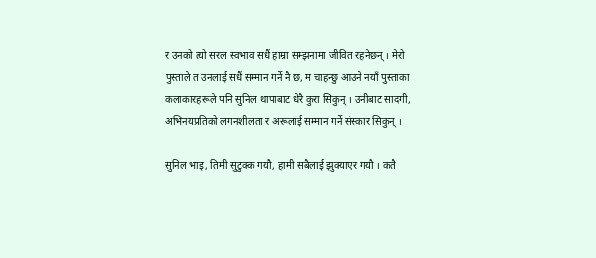र उनको त्यो सरल स्वभाव सधैं हाम्रा सम्झनामा जीवित रहनेछन् । मेरो पुस्ताले त उनलाई सधैं सम्मान गर्ने नै छ, म चाहन्छु आउने नयाँ पुस्ताका कलाकारहरूले पनि सुनिल थापाबाट धेरै कुरा सिकुन् । उनीबाट सादगी, अभिनयप्रतिको लगनशीलता र अरूलाई सम्मान गर्ने संस्कार सिकुन् ।

सुनिल भाइ, तिमी सुटुक्क गयौ, हामी सबैलाई झुक्याएर गयौ । कतै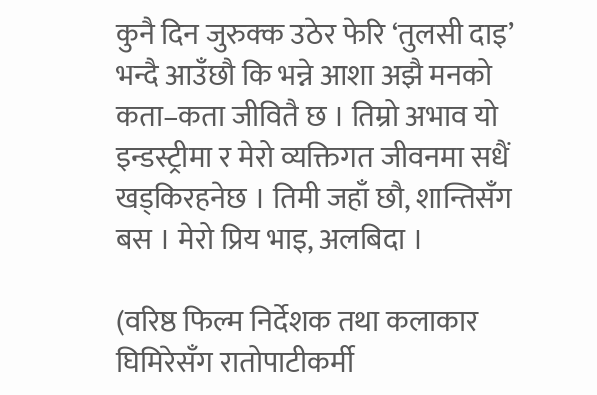कुनै दिन जुरुक्क उठेर फेरि ‘तुलसी दाइ’ भन्दै आउँछौ कि भन्ने आशा अझै मनको कता–कता जीवितै छ । तिम्रो अभाव यो इन्डस्ट्रीमा र मेरो व्यक्तिगत जीवनमा सधैं खड्किरहनेछ । तिमी जहाँ छौ, शान्तिसँग बस । मेरो प्रिय भाइ, अलबिदा ।

(वरिष्ठ फिल्म निर्देशक तथा कलाकार घिमिरेसँग रातोपाटीकर्मी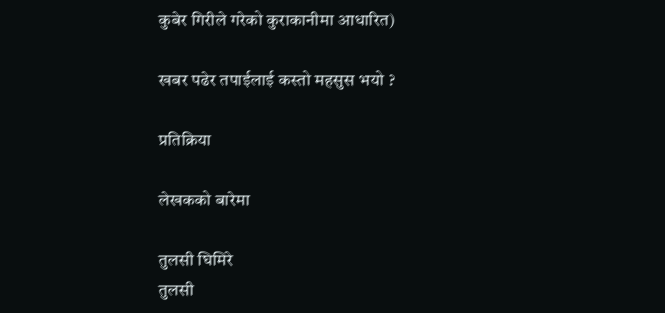कुबेर गिरीले गरेको कुराकानीमा आधारित)

खबर पढेर तपाईलाई कस्तो महसुस भयो ?

प्रतिक्रिया

लेखकको बारेमा

तुलसी घिमिरे
तुलसी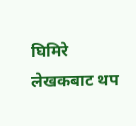घिमिरे
लेखकबाट थप